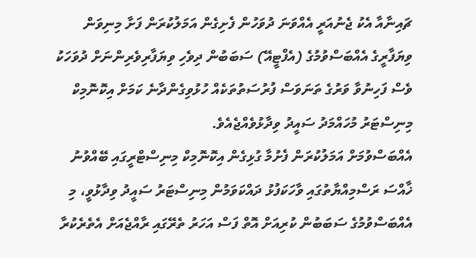ޗައިނާއާ އެކު ޖެނުއަރީ އެއްވަނަ ދުވަހުން ފެށިގެން އަމަލުކުރަން ފަށާ މިނިވަން ވިޔަފާރީގެ އެއްބަސްވުމުގެ (އެފްޓީއޭ) ސަބަބުން ދިވެހި ވިޔަފާރިވެރިންނަށް ދުވަހަކު ވެސް ފަހިނުވާ ވަރުގެ ތަނަވަސް ފުރުސަތުތަކެއް ހުޅުވިގެންދާނެ ކަމަށް އިކޮނޮމިކް މިނިސްޓަރު މުހައްމަދު ސައީދު ވިދާޅުވެއްޖެއެވެ.
އެއްބަސްވުމަށް އަމަލުކުރަން ފެށުމާ ގުޅިގެން އިކޮނޮމިކް މިނިސްޓްރީގައި ބޭއްވުނު ޚާއްސަ ރަސްމިއްޔާތުގައި ވާހަކަފުޅު ދައްކަވަމުން މިނިސްޓަރު ސައީދު ވިދާޅުވީ، މި އެއްބަސްވުމުގެ ސަބަބުން ކުރިއަށް އޮތް ފަސް އަހަރު ތެރޭގައި ރާއްޖެއަށް އެތެރެކުރާ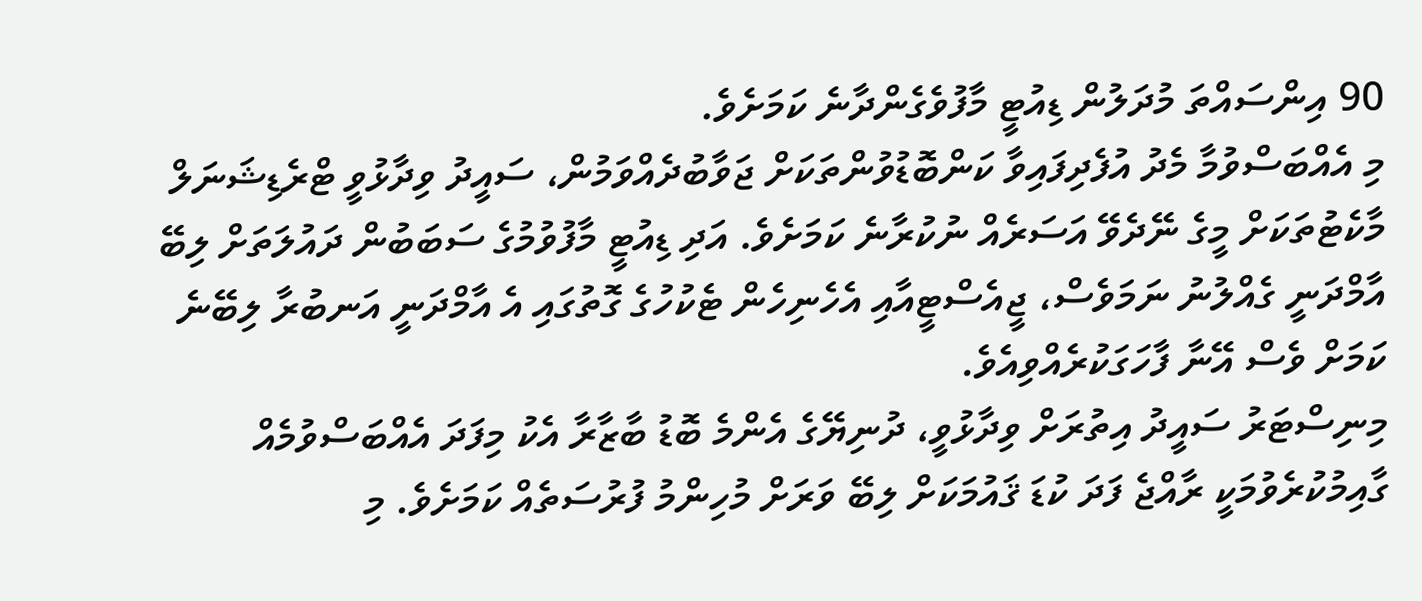90 އިންސައްތަ މުދަލުން ޑިއުޓީ މާފުވެގެންދާނެ ކަމަށެވެ.
މި އެއްބަސްވުމާ މެދު އުފެދިފައިވާ ކަންބޮޑުވުންތަކަށް ޖަވާބުދެއްވަމުން، ސައީދު ވިދާޅުވީ ޓްރެޑިޝަނަލް މާކެޓުތަކަށް މީގެ ނޭދެވޭ އަސަރެއް ނުކުރާނެ ކަމަށެވެ. އަދި ޑިއުޓީ މާފުވުމުގެ ސަބަބުން ދައުލަތަށް ލިބޭ އާމްދަނީ ގެއްލުނު ނަމަވެސް، ޖީއެސްޓީއާއި އެހެނިހެން ޓެކުހުގެ ގޮތުގައި އެ އާމްދަނީ އަނބުރާ ލިބޭނެ ކަމަށް ވެސް އޭނާ ފާހަގަކުރެއްވިއެވެ.
މިނިސްޓަރު ސައީދު އިތުރަށް ވިދާޅުވީ، ދުނިޔޭގެ އެންމެ ބޮޑު ބާޒާރާ އެކު މިފަދަ އެއްބަސްވުމެއް ގާއިމުކުރެވުމަކީ ރާއްޖެ ފަދަ ކުޑަ ޤައުމަކަށް ލިބޭ ވަރަށް މުހިންމު ފުރުސަތެއް ކަމަށެވެ. މި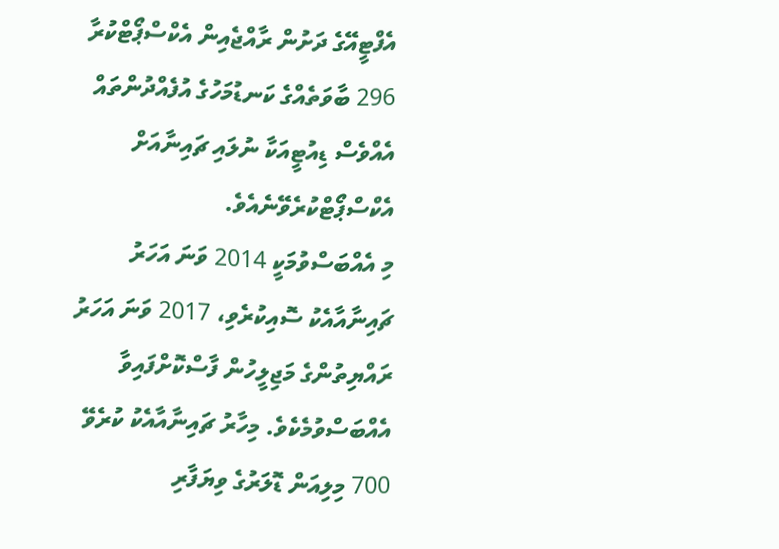އެފްޓީއޭގެ ދަށުން ރާއްޖެއިން އެކްސްޕޯޓްކުރާ 296 ބާވަތެއްގެ ކަނޑުމަހުގެ އުފެއްދުންތައް އެއްވެސް ޑިއުޓީއަކާ ނުލައި ޗައިނާއަށް އެކްސްޕޯޓްކުރެވޭނެއެވެ.
މި އެއްބަސްވުމަކީ 2014 ވަނަ އަހަރު ޗައިނާއާއެކު ސޮއިކުރެވި، 2017 ވަނަ އަހަރު ރައްޔިތުންގެ މަޖިލީހުން ފާސްކޮށްފައިވާ އެއްބަސްވުމެކެވެ. މިހާރު ޗައިނާއާއެކު ކުރެވޭ 700 މިލިއަން ޑޮލަރުގެ ވިޔަފާރި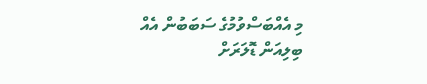މި އެއްބަސްވުމުގެ ސަބަބުން އެއް ބިލިއަން ޑޮލަރަށް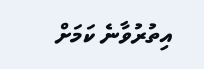އިތުރުވާނެ ކަމަށް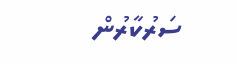ސަރުކާރުން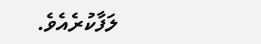ލަފާކުރެއެވެ.